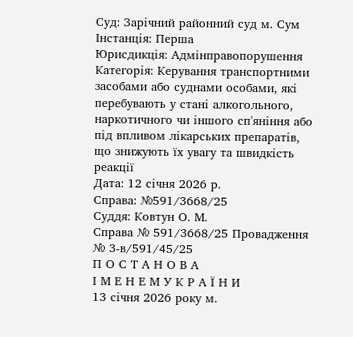Суд: Зарічний районний суд м. Сум
Інстанція: Перша
Юрисдикція: Адмінправопорушення
Категорія: Керування транспортними засобами або суднами особами, які перебувають у стані алкогольного, наркотичного чи іншого сп'яніння або під впливом лікарських препаратів, що знижують їх увагу та швидкість реакції
Дата: 12 січня 2026 р.
Справа: №591/3668/25
Суддя: Ковтун О. М.
Справа № 591/3668/25 Провадження № 3-в/591/45/25
П О С Т А Н О В А
І М Е Н Е М У К Р А Ї Н И
13 січня 2026 року м.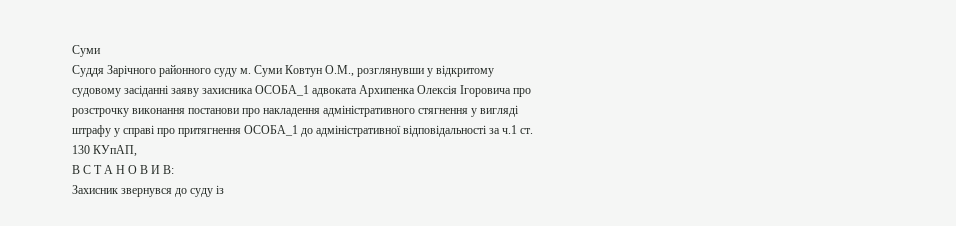Суми
Суддя Зарічного районного суду м. Суми Ковтун О.М., розглянувши у відкритому судовому засіданні заяву захисника ОСОБА_1 адвоката Архипенка Олексія Ігоровича про розстрочку виконання постанови про накладення адміністративного стягнення у вигляді штрафу у справі про притягнення ОСОБА_1 до адміністративної відповідальності за ч.1 ст. 130 КУпАП,
В С Т А Н О В И В:
Захисник звернувся до суду із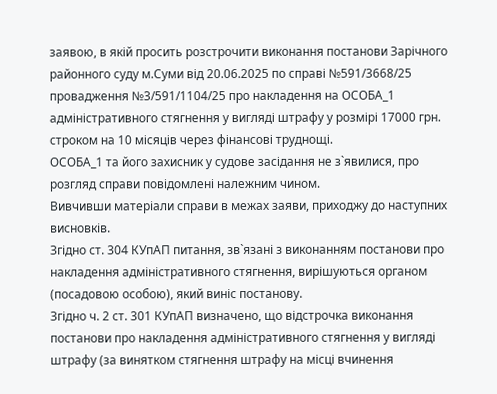заявою, в якій просить розстрочити виконання постанови Зарічного районного суду м.Суми від 20.06.2025 по справі №591/3668/25 провадження №3/591/1104/25 про накладення на ОСОБА_1 адміністративного стягнення у вигляді штрафу у розмірі 17000 грн. строком на 10 місяців через фінансові труднощі.
ОСОБА_1 та його захисник у судове засідання не з`явилися, про розгляд справи повідомлені належним чином.
Вивчивши матеріали справи в межах заяви, приходжу до наступних висновків.
Згідно ст. 304 КУпАП питання, зв`язані з виконанням постанови про накладення адміністративного стягнення, вирішуються органом (посадовою особою), який виніс постанову.
Згідно ч. 2 ст. 301 КУпАП визначено, що відстрочка виконання постанови про накладення адміністративного стягнення у вигляді штрафу (за винятком стягнення штрафу на місці вчинення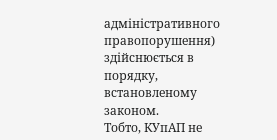адміністративного правопорушення) здійснюється в порядку, встановленому законом.
Тобто, КУпАП не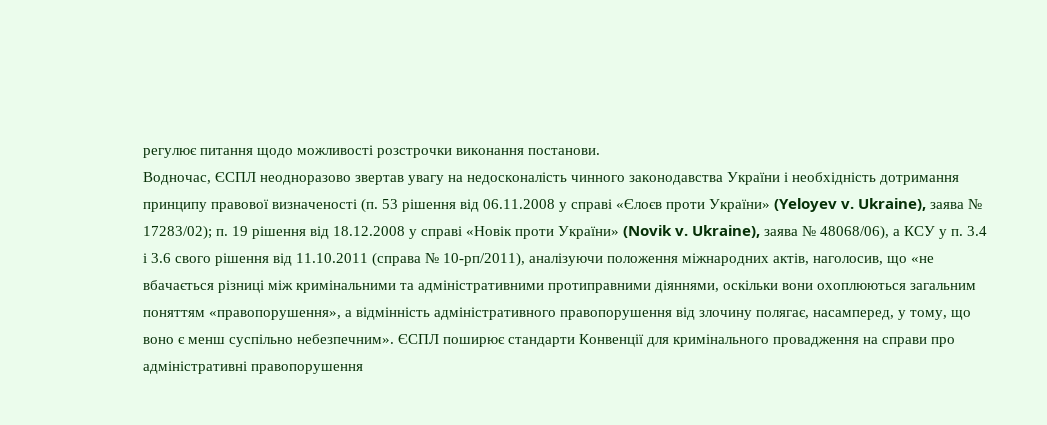регулює питання щодо можливості розстрочки виконання постанови.
Водночас, ЄСПЛ неодноразово звертав увагу на недосконалість чинного законодавства України і необхідність дотримання принципу правової визначеності (п. 53 рішення від 06.11.2008 у справі «Єлоєв проти України» (Yeloyev v. Ukraine), заява № 17283/02); п. 19 рішення від 18.12.2008 у справі «Новік проти України» (Novik v. Ukraine), заява № 48068/06), а КСУ у п. 3.4 і 3.6 свого рішення від 11.10.2011 (справа № 10-рп/2011), аналізуючи положення міжнародних актів, наголосив, що «не вбачається різниці між кримінальними та адміністративними протиправними діяннями, оскільки вони охоплюються загальним поняттям «правопорушення», а відмінність адміністративного правопорушення від злочину полягає, насамперед, у тому, що воно є менш суспільно небезпечним». ЄСПЛ поширює стандарти Конвенції для кримінального провадження на справи про адміністративні правопорушення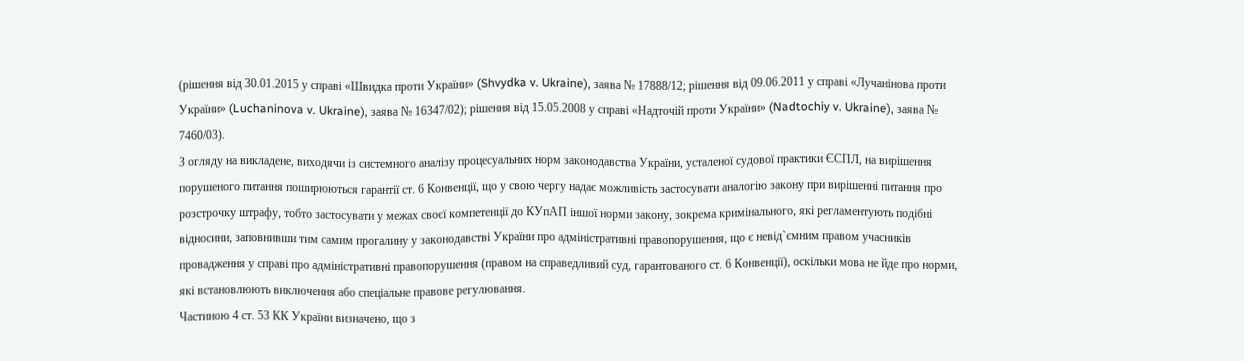(рішення від 30.01.2015 у справі «Швидка проти України» (Shvydka v. Ukraine), заява № 17888/12; рішення від 09.06.2011 у справі «Лучанінова проти України» (Luchaninova v. Ukraine), заява № 16347/02); рішення від 15.05.2008 у справі «Надточій проти України» (Nadtochiy v. Ukraine), заява № 7460/03).
З огляду на викладене, виходячи із системного аналізу процесуальних норм законодавства України, усталеної судової практики ЄСПЛ, на вирішення порушеного питання поширюються гарантії ст. 6 Конвенції, що у свою чергу надає можливість застосувати аналогію закону при вирішенні питання про розстрочку штрафу, тобто застосувати у межах своєї компетенції до КУпАП іншої норми закону, зокрема кримінального, які регламентують подібні відносини, заповнивши тим самим прогалину у законодавстві України про адміністративні правопорушення, що є невід`ємним правом учасників провадження у справі про адміністративні правопорушення (правом на справедливий суд, гарантованого ст. 6 Конвенції), оскільки мова не йде про норми, які встановлюють виключення або спеціальне правове регулювання.
Частиною 4 ст. 53 КК України визначено, що з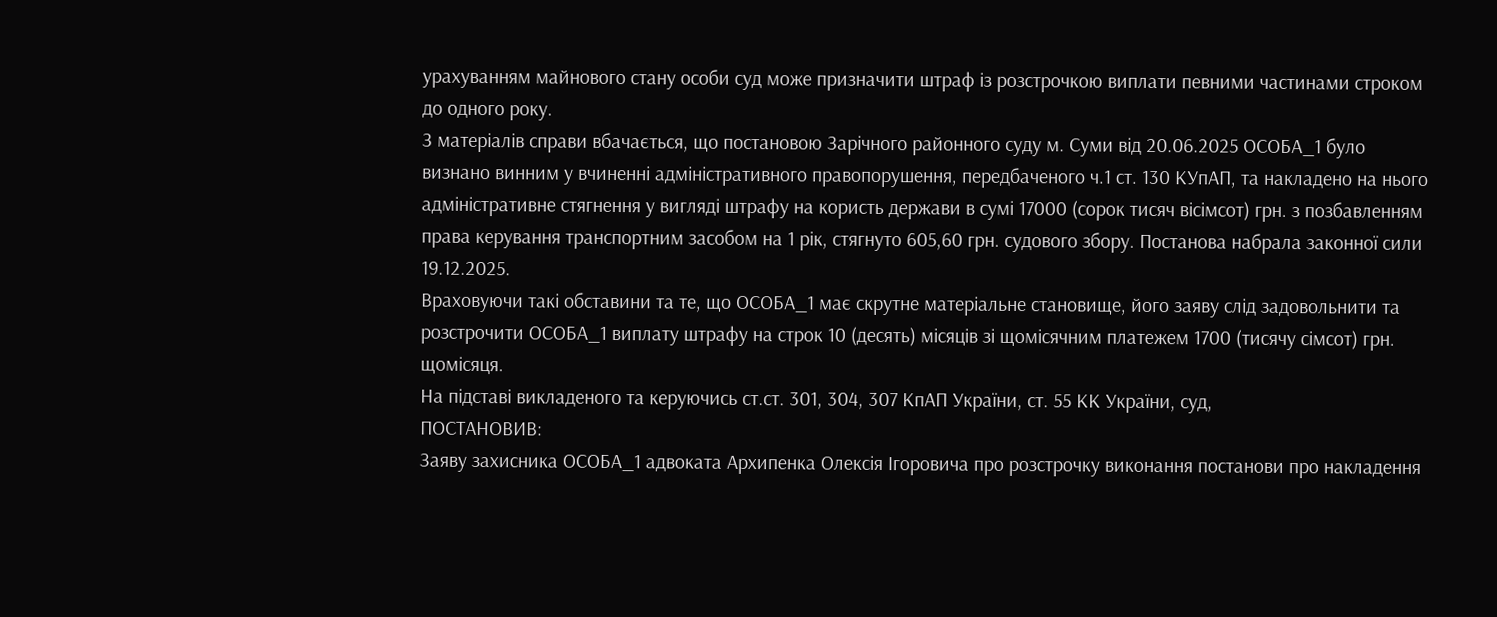урахуванням майнового стану особи суд може призначити штраф із розстрочкою виплати певними частинами строком до одного року.
З матеріалів справи вбачається, що постановою Зарічного районного суду м. Суми від 20.06.2025 ОСОБА_1 було визнано винним у вчиненні адміністративного правопорушення, передбаченого ч.1 ст. 130 КУпАП, та накладено на нього адміністративне стягнення у вигляді штрафу на користь держави в сумі 17000 (сорок тисяч вісімсот) грн. з позбавленням права керування транспортним засобом на 1 рік, стягнуто 605,60 грн. судового збору. Постанова набрала законної сили 19.12.2025.
Враховуючи такі обставини та те, що ОСОБА_1 має скрутне матеріальне становище, його заяву слід задовольнити та розстрочити ОСОБА_1 виплату штрафу на строк 10 (десять) місяців зі щомісячним платежем 1700 (тисячу сімсот) грн. щомісяця.
На підставі викладеного та керуючись ст.ст. 301, 304, 307 КпАП України, ст. 55 КК України, суд,
ПОСТАНОВИВ:
Заяву захисника ОСОБА_1 адвоката Архипенка Олексія Ігоровича про розстрочку виконання постанови про накладення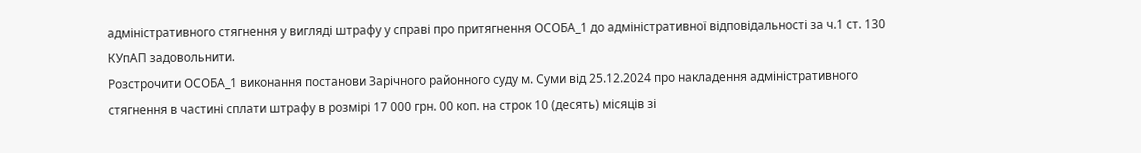адміністративного стягнення у вигляді штрафу у справі про притягнення ОСОБА_1 до адміністративної відповідальності за ч.1 ст. 130 КУпАП задовольнити.
Розстрочити ОСОБА_1 виконання постанови Зарічного районного суду м. Суми від 25.12.2024 про накладення адміністративного стягнення в частині сплати штрафу в розмірі 17 000 грн. 00 коп. на строк 10 (десять) місяців зі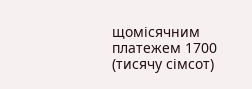щомісячним платежем 1700 (тисячу сімсот)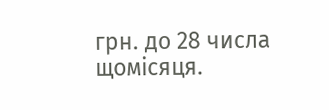грн. до 28 числа щомісяця.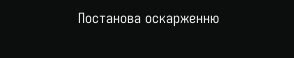Постанова оскарженню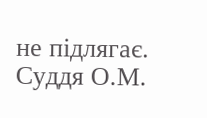не підлягає.
Суддя О.М.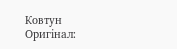Ковтун
Оригінал: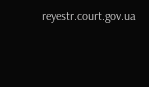reyestr.court.gov.ua